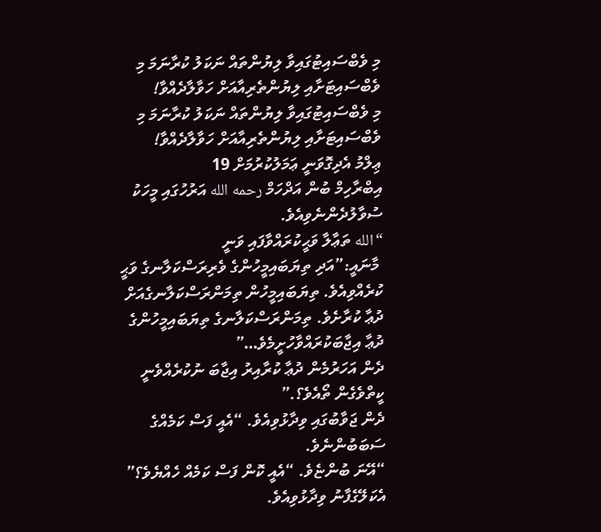މި ވެބްސައިޓުގައިވާ ލިޔުންތައް ނަކަލު ކުރާނަމަ މި ވެބްސައިޓަށާއި ލިޔުންތެރިއާއަށް ހަވާލާދެއްވާ!
މި ވެބްސައިޓުގައިވާ ލިޔުންތައް ނަކަލު ކުރާނަމަ މި ވެބްސައިޓަށާއި ލިޔުންތެރިއާއަށް ހަވާލާދެއްވާ!
ޢިލްމު އެދިގޮވަނީ ޢަމަލުކުރުމަށް 19
އިބްރާހިމް ބުން އަދްހަމް رحمه الله އަރުހުގައި މީހަކު ސުވާލުދެންނެވިއެވެ.
“الله ތަޢާލާ ވަޙީކުރައްވާފައި ވަނީ
 މާނައީ:”އަދި ތިޔަބައިމީހުންގެ ވެރިރަސްކަލާނގެ ވަޙީ ކުރެއްވިއެވެ. ތިޔަބައިމީހުން ތިމަންރަސްކަލާނގެއަށް ދުޢާ ކުރާށެވެ. ތިމަންރަސްކަލާނގެ ތިޔަބައިމީހުންގެ ދުޢާ އިޖާބަކުރައްވާހުށީމެވެ…”
ދެން އަހަރުމެން ދުޢާ ކުރާއިރު އިޖާބަ ނުކުރެއްވެނީ ކީތްވެގެން ތޯއެވެ؟.”
ދެން ޖަވާބުގައި ވިދާޅުވިއެވެ. “އެއީ ފަސް ކަމެއްގެ ސަބަބުންނެވެ.
“އޭނަ ބުންޏެވެ. “އެއީ ކޮން ފަސް ކަމެއް ހެއްޔެވެ؟”
އެކަލޭގެފާނު ވިދާޅުވިއެވެ.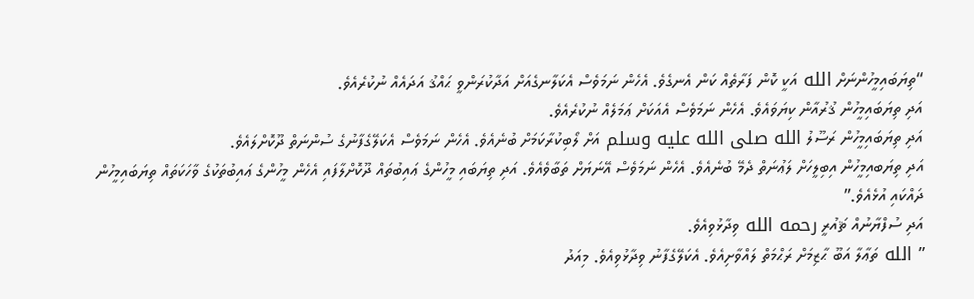“ތިޔަބައިމީހުންނަށް الله އަކީ ކޮން ފަރާތެއް ކަން އެނގެވެ. އެހެން ނަމަވެސް އެކަލާނގެއަށް އަދާކުރަންވީ ޙައްޤު އަދައެއް ނުކުރެއެވެ.
އަދި ތިޔަބައިމީހުން ޤުރުއާން ކިޔަވައެވެ. އެހެން ނަމަވެސް އެއަކަށް ޢަމަލެއް ނުކުރެއެވެ.
އަދި ތިޔަބައިމީހުން ރަސޫލު الله صلى الله عليه وسلم އަށް ލޯބިކުރާކަމަށް ބުނެއެވެ. އެހެން ނަމަވެސް އެކަލޭގެފާނުގެ ސުންނަތް ދޫކޮށްލައެވެ.
އަދި ތިޔަބއިމީހުން އިބިލީހަށް ލަޢުނަތް ދެމޭ ބުނެއެވެ. އެހެން ނަމަވެސް އޭނަޔަށް ތަބާވެއެވެ. އަދި ތިޔަބައި މީހުންގެ ޢައިބުތައް ދޫކޮށްލާފައި އެހެން މީހުންގެ ޢައިބުތަކުގެ ވާހަކަތައް ތިޔަބައިމީހުން  ދައްކައި އުޅެއެވެ.”
އަދި ސުފްޔާނުއް ޘައުރީ رحمه الله ވިދާޅުވިއެވެ.
” الله ތަޢާލާ އަބޫ ޙާޒިމަށް ރަޙްމަތް ލައްވާށިއެވެ. އެކަލޭގެފާނު ވިދާޅުވިއެވެ. މިއަދު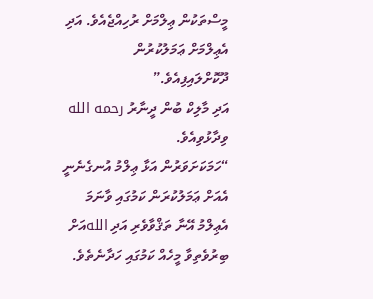މީސްތަކުން ޢިލްމަށް ރުހިއްޖެއެވެ. އަދި އެޢިލްމަށް ޢަމަލުކުރުން ދޫކޮށްލައިފިއެވެ.”
އަދި މާލިކް ބުން ދީނާރު رحمه الله ވިދާޅުވިއެވެ.
“ހަމަކަށަވަރުން އަޅާ ޢިލްމު އުނގެނެނީ އެއަށް ޢަމަލުކުރަން ކަމުގައި ވާނަމަ އެޢިލްމު އޭނާ ތަޤްވާވެރި އަދި اللهއަށް ބިރުވެތިވާ މީހެއް ކަމުގައި ހަދާނެތެވެ.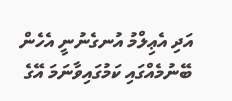އަދި އެޢިލްމު އުނގެނުނީ އެހެން ބޭނުމެއްގައި ކަމުގައިވާނަމަ އޭގެ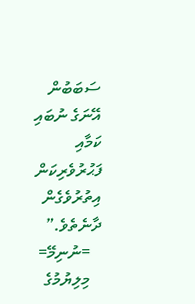ސަބަބުން އޭނަގެ ނުބައި ކަމާއި ފަޙުރުވެރިކަން އިތުރުވެގެން ދާނެތެވެ.”
   =ނުނިމޭ=
   މިލިޔުމުގެ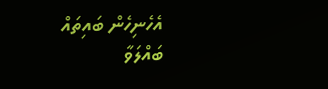އެހެނިހެން ބައިތައް ބައްލަވާ